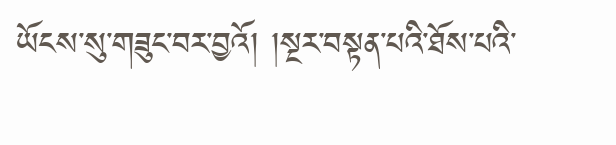ཡོངས་སུ་གཟུང་བར་བྱའོ། །སྔར་བསྟན་པའི་ཐོས་པའི་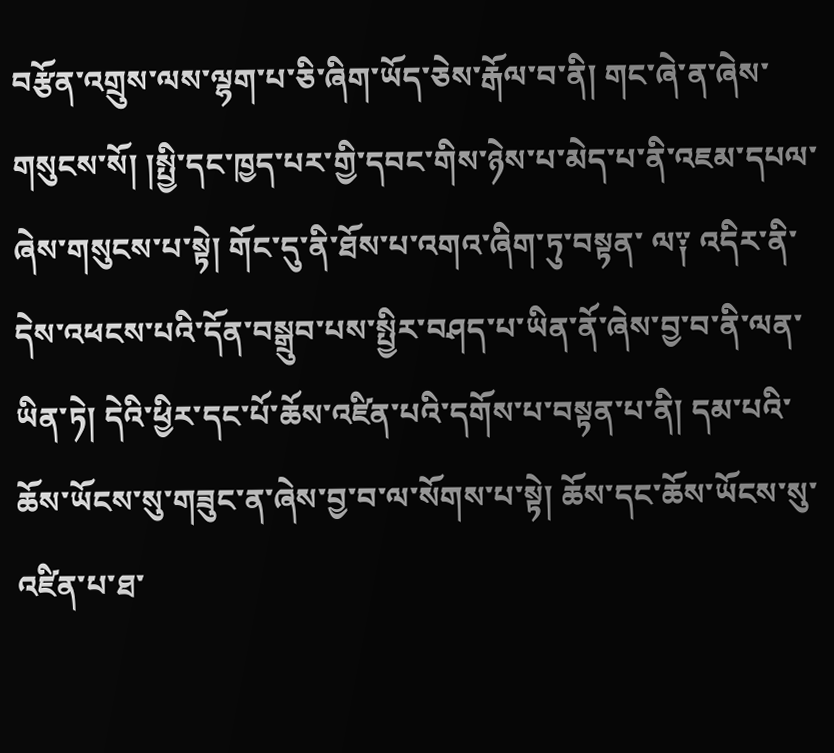བརྩོན་འགྲུས་ལས་ལྷག་པ་ཅི་ཞིག་ཡོད་ཅེས་རྒོལ་བ་ནི། གང་ཞེ་ན་ཞེས་གསུངས་སོ། །སྤྱི་དང་ཁྱད་པར་གྱི་དབང་གིས་ཉེས་པ་མེད་པ་ནི་འཇམ་དཔལ་ཞེས་གསུངས་པ་སྟེ། གོང་དུ་ནི་ཐོས་པ་འགའ་ཞིག་ཏུ་བསྟན་ ལ༑ འདིར་ནི་དེས་འཕངས་པའི་དོན་བསྒྲུབ་པས་སྤྱིར་བཤད་པ་ཡིན་ནོ་ཞེས་བྱ་བ་ནི་ལན་ཡིན་ཏེ། དེའི་ཕྱིར་དང་པོ་ཆོས་འཛིན་པའི་དགོས་པ་བསྟན་པ་ནི། དམ་པའི་ཆོས་ཡོངས་སུ་གཟུང་ན་ཞེས་བྱ་བ་ལ་སོགས་པ་སྟེ། ཆོས་དང་ཆོས་ཡོངས་སུ་འཛིན་པ་ཐ་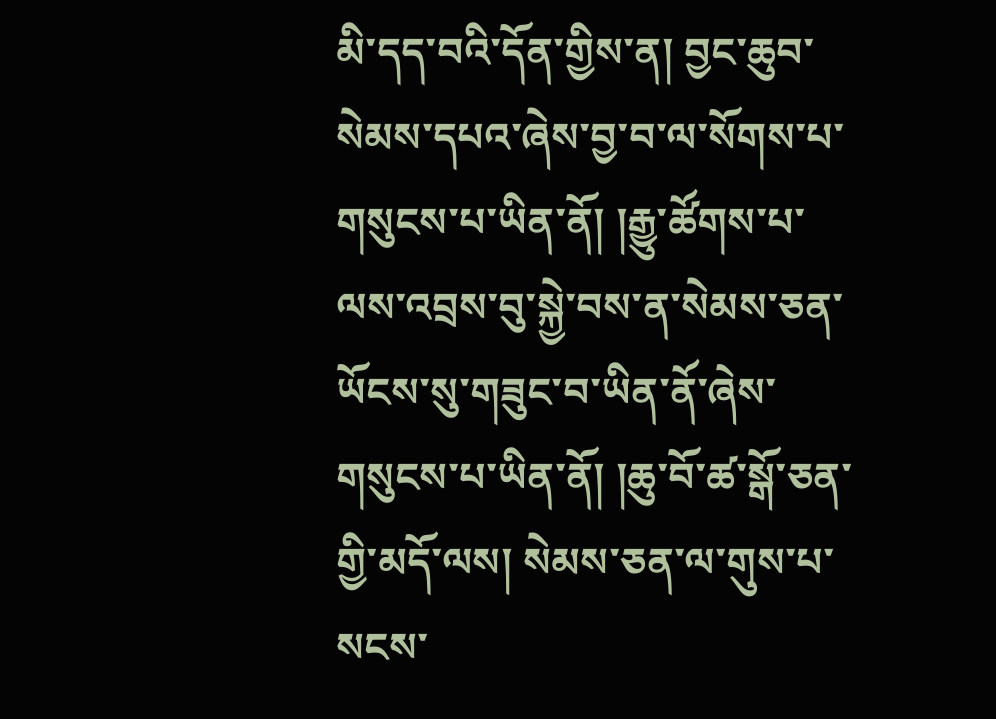མི་དད་བའི་དོན་གྱིས་ན། བྱང་ཆུབ་ སེམས་དཔའ་ཞེས་བྱ་བ་ལ་སོགས་པ་གསུངས་པ་ཡིན་ནོ། །རྒྱུ་ཚོགས་པ་ལས་འབྲས་བུ་སྐྱེ་བས་ན་སེམས་ཅན་ཡོངས་སུ་གཟུང་བ་ཡིན་ནོ་ཞེས་གསུངས་པ་ཡིན་ནོ། །ཆུ་བོ་ཚ་སྒོ་ཅན་གྱི་མདོ་ལས། སེམས་ཅན་ལ་གུས་པ་སངས་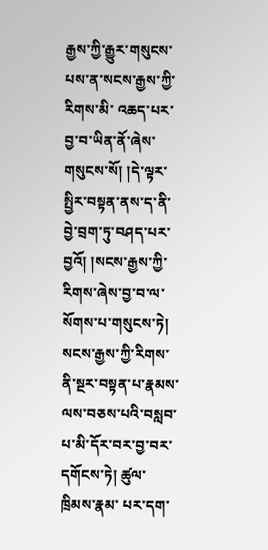རྒྱས་ཀྱི་རྒྱུར་གསུངས་པས་ན་སངས་རྒྱས་ཀྱི་རིགས་མི་ འཆད་པར་བྱ་བ་ཡིན་ནོ་ཞེས་གསུངས་སོ། །དེ་ལྟར་སྤྱིར་བསྟན་ནས་ད་ནི་བྱེ་བྲག་ཏུ་བཤད་པར་བྱའོ། །སངས་རྒྱས་ཀྱི་རིགས་ཞེས་བྱ་བ་ལ་སོགས་པ་གསུངས་ཏེ། སངས་རྒྱས་ཀྱི་རིགས་ནི་སྔར་བསྟན་པ་རྣམས་ལས་བཅས་པའི་བསླབ་པ་མི་དོར་བར་བྱ་བར་དགོངས་ཏེ། ཚུལ་ཁྲིམས་རྣམ་ པར་དག་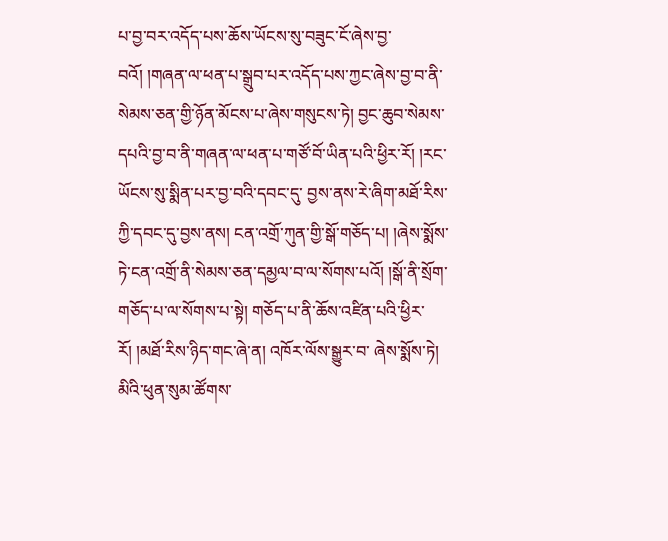པ་བྱ་བར་འདོད་པས་ཆོས་ཡོངས་སུ་བཟུང་ངོ་ཞེས་བྱ་བའོ། །གཞན་ལ་ཕན་པ་སྒྲུབ་པར་འདོད་པས་ཀྱང་ཞེས་བྱ་བ་ནི་སེམས་ཅན་གྱི་ཉོན་མོངས་པ་ཞེས་གསུངས་ཏེ། བྱང་ཆུབ་སེམས་དཔའི་བྱ་བ་ནི་གཞན་ལ་ཕན་པ་གཙོ་བོ་ཡིན་པའི་ཕྱིར་རོ། །རང་ཡོངས་སུ་སྨིན་པར་བྱ་བའི་དབང་དུ་ བྱས་ནས་རེ་ཞིག་མཐོ་རིས་ཀྱི་དབང་དུ་བྱས་ནས། ངན་འགྲོ་ཀུན་གྱི་སྒོ་གཅོད་པ། །ཞེས་སྨོས་ཏེ་ངན་འགྲོ་ནི་སེམས་ཅན་དམྱལ་བ་ལ་སོགས་པའོ། །སྒོ་ནི་སྲོག་གཅོད་པ་ལ་སོགས་པ་སྟེ། གཅོད་པ་ནི་ཆོས་འཛིན་པའི་ཕྱིར་རོ། །མཐོ་རིས་ཉིད་གང་ཞེ་ན། འཁོར་ལོས་སྒྱུར་བ་ ཞེས་སྨོས་ཏེ། མིའི་ཕུན་སུམ་ཚོགས་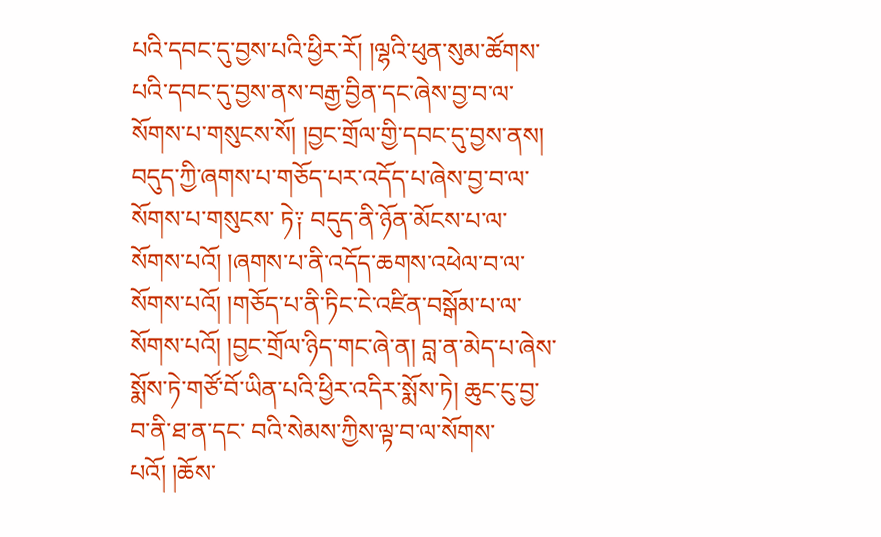པའི་དབང་དུ་བྱས་པའི་ཕྱིར་རོ། །ལྷའི་ཕུན་སུམ་ཚོགས་པའི་དབང་དུ་བྱས་ནས་བརྒྱ་བྱིན་དང་ཞེས་བྱ་བ་ལ་སོགས་པ་གསུངས་སོ། །བྱང་གྲོལ་གྱི་དབང་དུ་བྱས་ནས། བདུད་ཀྱི་ཞགས་པ་གཅོད་པར་འདོད་པ་ཞེས་བྱ་བ་ལ་སོགས་པ་གསུངས་ ཏེ༑ བདུད་ནི་ཉོན་མོངས་པ་ལ་སོགས་པའོ། །ཞགས་པ་ནི་འདོད་ཆགས་འཕེལ་བ་ལ་སོགས་པའོ། །གཅོད་པ་ནི་ཏིང་ངེ་འཛིན་བསྒོམ་པ་ལ་སོགས་པའོ། །བྱང་གྲོལ་ཉིད་གང་ཞེ་ན། བླ་ན་མེད་པ་ཞེས་སྨོས་ཏེ་གཙོ་བོ་ཡིན་པའི་ཕྱིར་འདིར་སྨོས་ཏེ། ཆུང་ངུ་བྱ་བ་ནི་ཐ་ན་དང་ བའི་སེམས་ཀྱིས་ལྟ་བ་ལ་སོགས་པའོ། །ཆོས་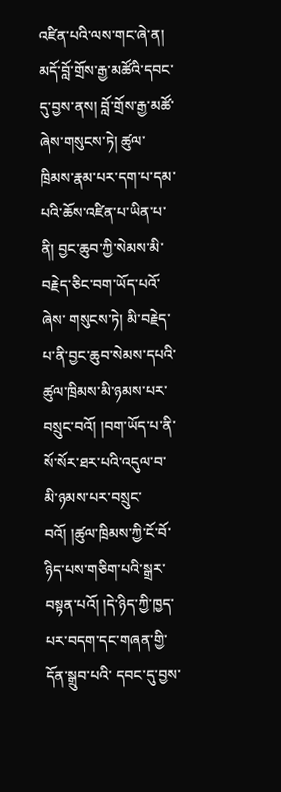འཛིན་པའི་ལས་གང་ཞེ་ན། མདོ་བློ་གྲོས་རྒྱ་མཚོའི་དབང་དུ་བྱས་ནས། བློ་གྲོས་རྒྱ་མཚོ་ཞེས་གསུངས་ཏེ། ཚུལ་ཁྲིམས་རྣམ་པར་དག་པ་དམ་པའི་ཆོས་འཛིན་པ་ཡིན་པ་ནི། བྱང་ཆུབ་ཀྱི་སེམས་མི་བརྗེད་ཅིང་བག་ཡོད་པའོ་ཞེས་ གསུངས་ཏེ། མི་བརྗེད་པ་ནི་བྱང་ཆུབ་སེམས་དཔའི་ཚུལ་ཁྲིམས་མི་ཉམས་པར་བསྲུང་བའོ། །བག་ཡོད་པ་ནི་སོ་སོར་ཐར་པའི་འདུལ་བ་མི་ཉམས་པར་བསྲུང་བའོ། །ཚུལ་ཁྲིམས་ཀྱི་ངོ་བོ་ཉིད་པས་གཅིག་པའི་སྒྲར་བསྟན་པའོ། །དེ་ཉིད་ཀྱི་ཁྱད་པར་བདག་དང་གཞན་གྱི་དོན་སྒྲུབ་པའི་ དབང་དུ་བྱས་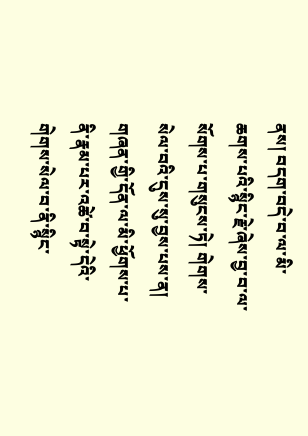ནས། བདག་བདེ་བ་ལ་མི་ཆགས་པའི་སྙིང་རྗེ་ཞེས་བྱ་བ་ལ་སོགས་པ་གསུངས་ཏེ། གེགས་སེལ་བའི་དུས་སུ་བྱས་པས་ན། གཞན་གྱི་དོན་ལ་མི་ཕྱོགས་པ་ནི་རྣམ་པར་འཚེ་བ་སྟེ་དེའི་གེགས་སེལ་བ་ནི་སྙིང་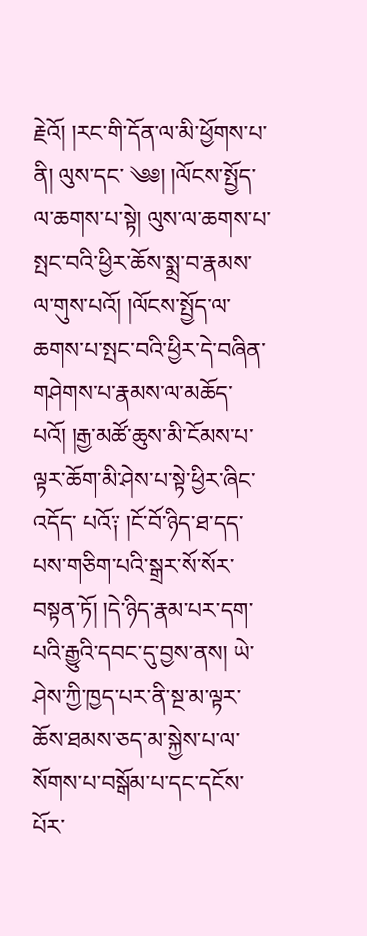རྗེའོ། །རང་གི་དོན་ལ་མི་ཕྱོགས་པ་ནི། ལུས་དང་ ༄༅། །ལོངས་སྤྱོད་ལ་ཆགས་པ་སྟེ། ལུས་ལ་ཆགས་པ་སྤང་བའི་ཕྱིར་ཆོས་སྨྲ་བ་རྣམས་ལ་གུས་པའོ། །ལོངས་སྤྱོད་ལ་ཆགས་པ་སྤང་བའི་ཕྱིར་དེ་བཞིན་གཤེགས་པ་རྣམས་ལ་མཆོད་པའོ། །རྒྱ་མཚོ་ཆུས་མི་ངོམས་པ་ལྟར་ཆོག་མི་ཤེས་པ་སྟེ་ཕྱིར་ཞིང་འདོད་ པའོ༑ །ངོ་བོ་ཉིད་ཐ་དད་པས་གཅིག་པའི་སྒྲར་སོ་སོར་བསྟན་ཏོ། །དེ་ཉིད་རྣམ་པར་དག་པའི་རྒྱུའི་དབང་དུ་བྱས་ནས། ཡེ་ཤེས་ཀྱི་ཁྱད་པར་ནི་སྔ་མ་ལྟར་ཆོས་ཐམས་ཅད་མ་སྐྱེས་པ་ལ་སོགས་པ་བསྒོམ་པ་དང་དངོས་པོར་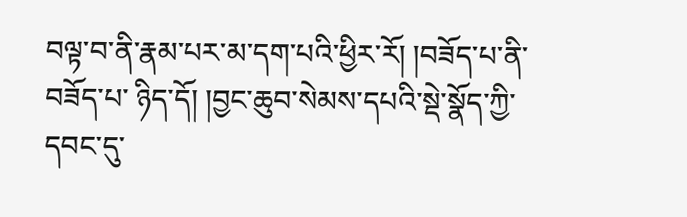བལྟ་བ་ནི་རྣམ་པར་མ་དག་པའི་ཕྱིར་རོ། །བཟོད་པ་ནི་བཟོད་པ་ ཉིད་དོ། །བྱང་ཆུབ་སེམས་དཔའི་སྡེ་སྣོད་ཀྱི་དབང་དུ་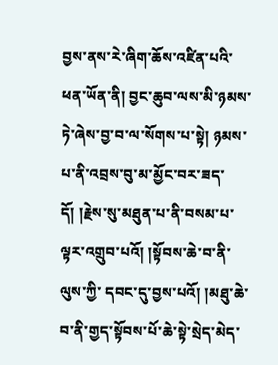བྱས་ནས་རེ་ཞིག་ཆོས་འཛིན་པའི་ཕན་ཡོན་ནི། བྱང་ཆུབ་ལས་མི་ཉམས་ཏེ་ཞེས་བྱ་བ་ལ་སོགས་པ་སྟེ། ཉམས་པ་ནི་འབྲས་བུ་མ་མྱོང་བར་ཟད་དོ། །རྗེས་སུ་མཐུན་པ་ནི་བསམ་པ་ལྟར་འགྲུབ་པའོ། །སྟོབས་ཆེ་བ་ནི་ལུས་ཀྱི་ དབང་དུ་བྱས་པའོ། །མཐུ་ཆེ་བ་ནི་གྱད་སྟོབས་པོ་ཆེ་སྟེ་སྲེད་མེད་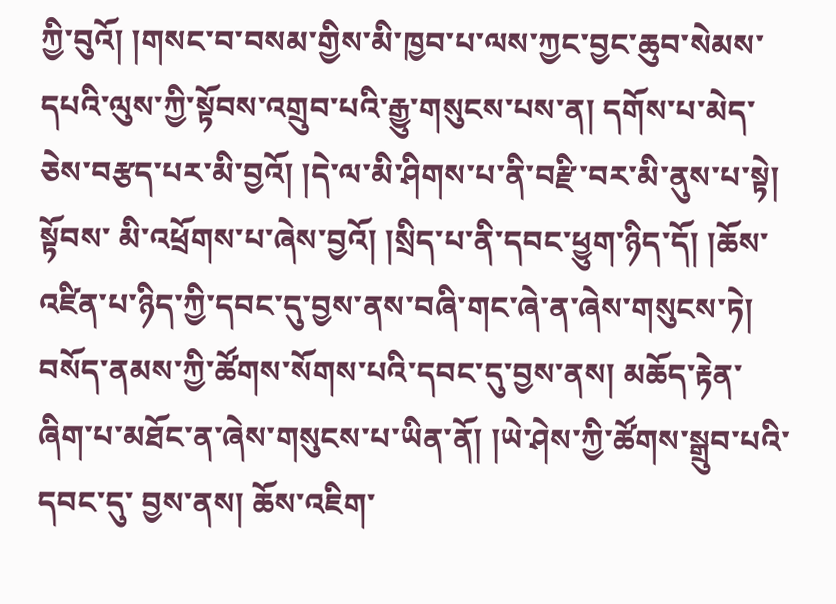ཀྱི་བུའོ། །གསང་བ་བསམ་གྱིས་མི་ཁྱབ་པ་ལས་ཀྱང་བྱང་ཆུབ་སེམས་དཔའི་ལུས་ཀྱི་སྟོབས་འགྲུབ་པའི་རྒྱུ་གསུངས་པས་ན། དགོས་པ་མེད་ཅེས་བརྩད་པར་མི་བྱའོ། །དེ་ལ་མི་ཤིགས་པ་ནི་བརྫི་བར་མི་ནུས་པ་སྟེ། སྟོབས་ མི་འཕྲོགས་པ་ཞེས་བྱའོ། །སྲིད་པ་ནི་དབང་ཕྱུག་ཉིད་དོ། །ཆོས་འཛིན་པ་ཉིད་ཀྱི་དབང་དུ་བྱས་ནས་བཞི་གང་ཞེ་ན་ཞེས་གསུངས་ཏེ། བསོད་ནམས་ཀྱི་ཚོགས་སོགས་པའི་དབང་དུ་བྱས་ནས། མཆོད་རྟེན་ཞིག་པ་མཐོང་ན་ཞེས་གསུངས་པ་ཡིན་ནོ། །ཡེ་ཤེས་ཀྱི་ཚོགས་སྒྲུབ་པའི་དབང་དུ་ བྱས་ནས། ཆོས་འཇིག་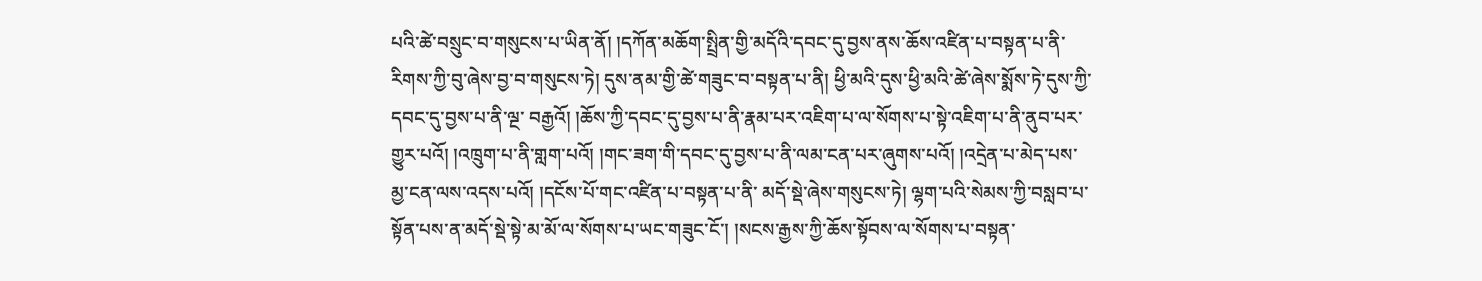པའི་ཚེ་བསྲུང་བ་གསུངས་པ་ཡིན་ནོ། །དཀོན་མཆོག་སྤྲིན་གྱི་མདོའི་དབང་དུ་བྱས་ནས་ཆོས་འཛིན་པ་བསྟན་པ་ནི་རིགས་ཀྱི་བུ་ཞེས་བྱ་བ་གསུངས་ཏེ། དུས་ནམ་གྱི་ཚེ་གཟུང་བ་བསྟན་པ་ནི། ཕྱི་མའི་དུས་ཕྱི་མའི་ཚེ་ཞེས་སྨོས་ཏེ་དུས་ཀྱི་དབང་དུ་བྱས་པ་ནི་ལྔ་ བརྒྱའོ། །ཆོས་ཀྱི་དབང་དུ་བྱས་པ་ནི་རྣམ་པར་འཇིག་པ་ལ་སོགས་པ་སྟེ་འཇིག་པ་ནི་ནུབ་པར་གྱུར་པའོ། །འཁྲུག་པ་ནི་གླག་པའོ། །གང་ཟག་གི་དབང་དུ་བྱས་པ་ནི་ལམ་ངན་པར་ཞུགས་པའོ། །འདྲེན་པ་མེད་པས་མྱ་ངན་ལས་འདས་པའོ། །དངོས་པོ་གང་འཛིན་པ་བསྟན་པ་ནི་ མདོ་སྡེ་ཞེས་གསུངས་ཏེ། ལྷག་པའི་སེམས་ཀྱི་བསླབ་པ་སྟོན་པས་ན་མདོ་སྡེ་སྟེ་མ་མོ་ལ་སོགས་པ་ཡང་གཟུང་ངོ་། །སངས་རྒྱས་ཀྱི་ཆོས་སྟོབས་ལ་སོགས་པ་བསྟན་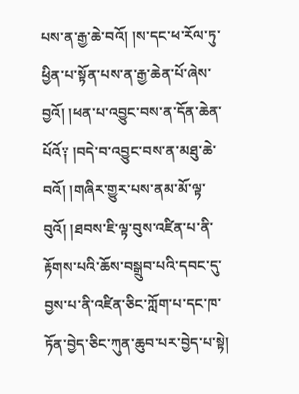པས་ན་རྒྱ་ཆེ་བའོ། །ས་དང་ཕ་རོལ་ཏུ་ཕྱིན་པ་སྟོན་པས་ན་རྒྱ་ཆེན་པོ་ཞེས་བྱའོ། །ཕན་པ་འབྱུང་བས་ན་དོན་ཆེན་ པོའོ༑ །བདེ་བ་འབྱུང་བས་ན་མཐུ་ཆེ་བའོ། །གཞིར་གྱུར་པས་ནམ་མོ་ལྟ་བུའོ། །ཐབས་ཇི་ལྟ་བུས་འཛིན་པ་ནི་རྟོགས་པའི་ཆོས་བསྒྲུབ་པའི་དབང་དུ་བྱས་པ་ནི་འཛིན་ཅིང་ཀློག་པ་དང་ཁ་ཏོན་བྱེད་ཅིང་ཀུན་ཆུབ་པར་བྱེད་པ་སྟེ།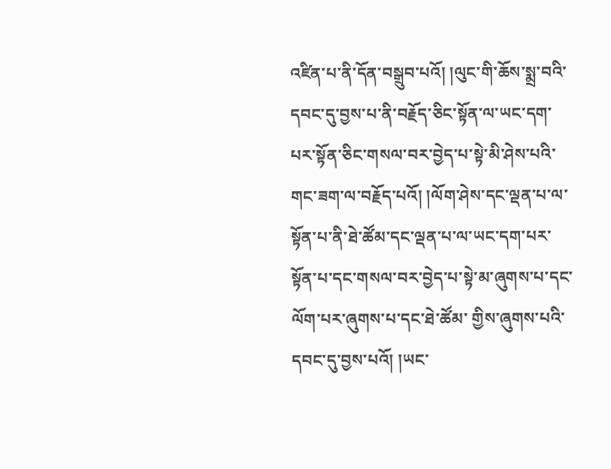འཛིན་པ་ནི་དོན་བསྒྲུབ་པའོ། །ལུང་གི་ཆོས་སྨྲ་བའི་ དབང་དུ་བྱས་པ་ནི་བརྗོད་ཅིང་སྟོན་ལ་ཡང་དག་པར་སྟོན་ཅིང་གསལ་བར་བྱེད་པ་སྟེ་མི་ཤེས་པའི་གང་ཟག་ལ་བརྗོད་པའོ། །ལོག་ཤེས་དང་ལྡན་པ་ལ་སྟོན་པ་ནི་ཐེ་ཚོམ་དང་ལྡན་པ་ལ་ཡང་དག་པར་སྟོན་པ་དང་གསལ་བར་བྱེད་པ་སྟེ་མ་ཞུགས་པ་དང་ལོག་པར་ཞུགས་པ་དང་ཐེ་ཚོམ་ གྱིས་ཞུགས་པའི་དབང་དུ་བྱས་པའོ། །ཡང་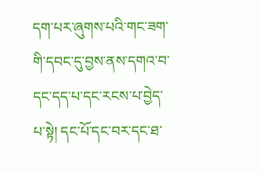དག་པར་ཞུགས་པའི་གང་ཟག་གི་དབང་དུ་བྱས་ནས་དགའ་བ་དང་དད་པ་དང་རངས་པ་བྱེད་པ་སྟེ། དང་པོ་དང་བར་དང་ཐ་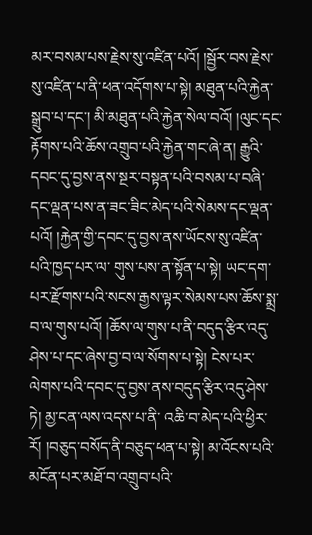མར་བསམ་པས་རྗེས་སུ་འཛིན་པའོ། །སྦྱོར་བས་རྗེས་སུ་འཛིན་པ་ནི་ཕན་འདོགས་པ་སྟེ། མཐུན་པའི་རྐྱེན་ སྒྲུབ་པ་དང་། མི་མཐུན་པའི་རྐྱེན་སེལ་བའོ། །ལུང་དང་རྟོགས་པའི་ཆོས་འགྲུབ་པའི་རྐྱེན་གང་ཞེ་ན། རྒྱུའི་དབང་དུ་བྱས་ནས་སྔར་བསྟན་པའི་བསམ་པ་བཞི་དང་ལྡན་པས་ན་ཟང་ཟིང་མེད་པའི་སེམས་དང་ལྡན་པའོ། །རྐྱེན་གྱི་དབང་དུ་བྱས་ནས་ཡོངས་སུ་འཛིན་པའི་ཁྱད་པར་ལ་ གུས་པས་ན་སྟོན་པ་སྟེ། ཡང་དག་པར་རྫོགས་པའི་སངས་རྒྱས་ལྟར་སེམས་པས་ཆོས་སྨྲ་བ་ལ་གུས་པའོ། །ཆོས་ལ་གུས་པ་ནི་བདུད་རྩིར་འདུ་ཤེས་པ་དང་ཞེས་བྱ་བ་ལ་སོགས་པ་སྟེ། ངེས་པར་ལེགས་པའི་དབང་དུ་བྱས་ནས་བདུད་རྩིར་འདུ་ཤེས་ཏེ། མྱ་ངན་ལས་འདས་པ་ནི་ འཆི་བ་མེད་པའི་ཕྱིར་རོ། །བཅུད་བསོད་ནི་བཅུད་ཕན་པ་སྟེ། མ་འོངས་པའི་མངོན་པར་མཐོ་བ་འགྲུབ་པའི་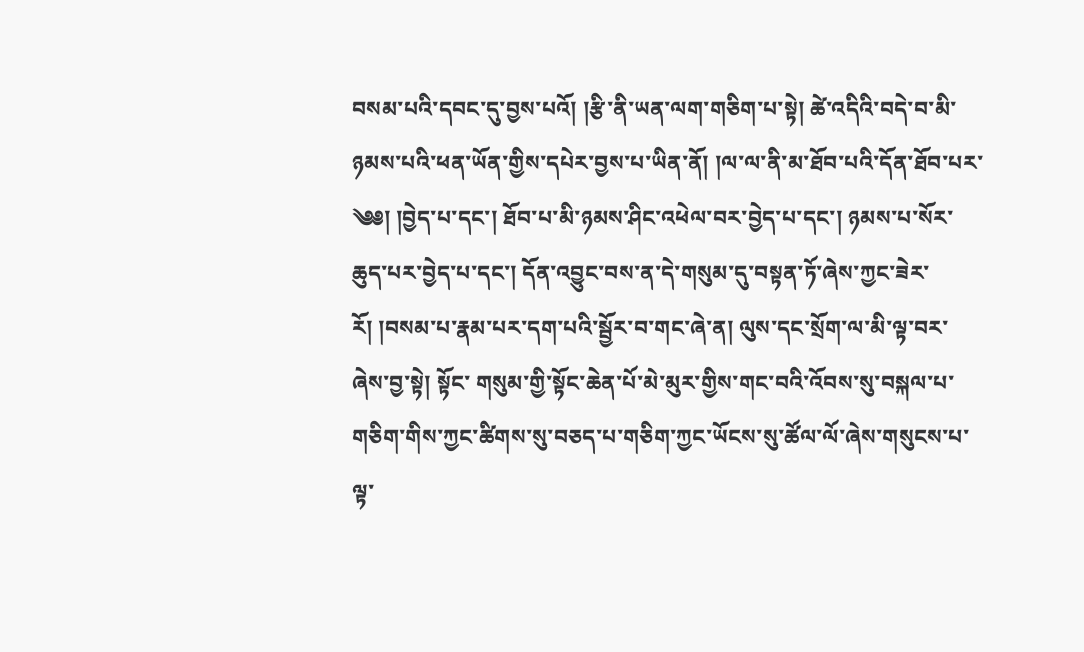བསམ་པའི་དབང་དུ་བྱས་པའོ། །རྩི་ནི་ཡན་ལག་གཅིག་པ་སྟེ། ཚེ་འདིའི་བདེ་བ་མི་ཉམས་པའི་ཕན་ཡོན་གྱིས་དཔེར་བྱས་པ་ཡིན་ནོ། །ལ་ལ་ནི་མ་ཐོབ་པའི་དོན་ཐོབ་པར་ ༄༅། །བྱེད་པ་དང་། ཐོབ་པ་མི་ཉམས་ཤིང་འཕེལ་བར་བྱེད་པ་དང་། ཉམས་པ་སོར་ཆུད་པར་བྱེད་པ་དང་། དོན་འབྱུང་བས་ན་དེ་གསུམ་དུ་བསྟན་ཏོ་ཞེས་ཀྱང་ཟེར་རོ། །བསམ་པ་རྣམ་པར་དག་པའི་སྦྱོར་བ་གང་ཞེ་ན། ལུས་དང་སྲོག་ལ་མི་ལྟ་བར་ཞེས་བྱ་སྟེ། སྟོང་ གསུམ་གྱི་སྟོང་ཆེན་པོ་མེ་མུར་གྱིས་གང་བའི་འོབས་སུ་བསྐལ་པ་གཅིག་གིས་ཀྱང་ཚིགས་སུ་བཅད་པ་གཅིག་ཀྱང་ཡོངས་སུ་ཚོལ་ལོ་ཞེས་གསུངས་པ་ལྟ་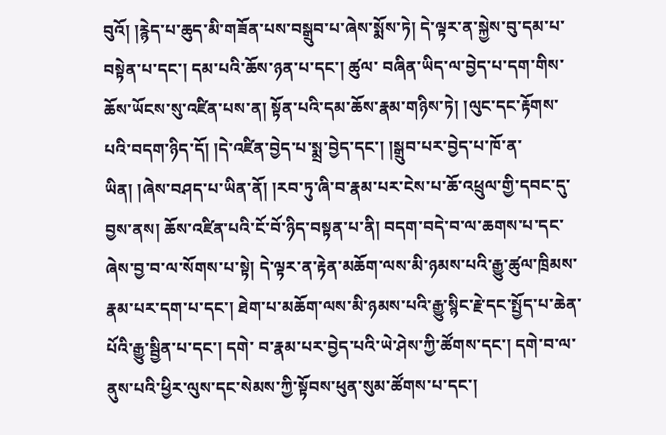བུའོ། །རྙེད་པ་ཆུད་མི་གཟོན་པས་བསྒྲུབ་པ་ཞེས་སྨོས་ཏེ། དེ་ལྟར་ན་སྐྱེས་བུ་དམ་པ་བསྟེན་པ་དང་། དམ་པའི་ཆོས་ཉན་པ་དང་། ཚུལ་ བཞིན་ཡིད་ལ་བྱེད་པ་དག་གིས་ཆོས་ཡོངས་སུ་འཛིན་པས་ན། སྟོན་པའི་དམ་ཆོས་རྣམ་གཉིས་ཏེ། །ལུང་དང་རྟོགས་པའི་བདག་ཉིད་དོ། །དེ་འཛིན་བྱེད་པ་སྨྲ་བྱེད་དང་། །སྒྲུབ་པར་བྱེད་པ་ཁོ་ན་ཡིན། །ཞེས་བཤད་པ་ཡིན་ནོ། །རབ་ཏུ་ཞི་བ་རྣམ་པར་ངེས་པ་ཆོ་འཕྲུལ་གྱི་དབང་དུ་ བྱས་ནས། ཆོས་འཛིན་པའི་ངོ་བོ་ཉིད་བསྟན་པ་ནི། བདག་བདེ་བ་ལ་ཆགས་པ་དང་ཞེས་བྱ་བ་ལ་སོགས་པ་སྟེ། དེ་ལྟར་ན་རྟེན་མཆོག་ལས་མི་ཉམས་པའི་རྒྱུ་ཚུལ་ཁྲིམས་རྣམ་པར་དག་པ་དང་། ཐེག་པ་མཆོག་ལས་མི་ཉམས་པའི་རྒྱུ་སྙིང་རྗེ་དང་སྤྱོད་པ་ཆེན་པོའི་རྒྱུ་སྦྱིན་པ་དང་། དགེ་ བ་རྣམ་པར་བྱེད་པའི་ཡེ་ཤེས་ཀྱི་ཚོགས་དང་། དགེ་བ་ལ་ནུས་པའི་ཕྱིར་ལུས་དང་སེམས་ཀྱི་སྟོབས་ཕུན་སུམ་ཚོགས་པ་དང་།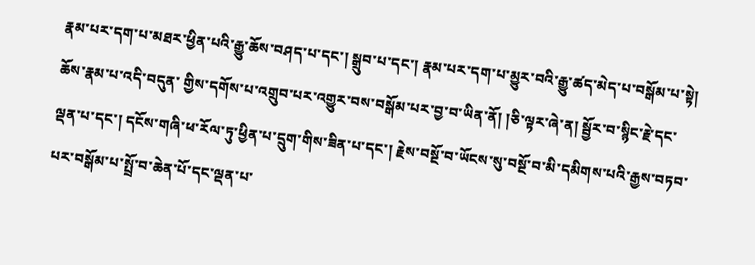རྣམ་པར་དག་པ་མཐར་ཕྱིན་པའི་རྒྱུ་ཆོས་བཤད་པ་དང་། སྒྲུབ་པ་དང་། རྣམ་པར་དག་པ་མྱུར་བའི་རྒྱུ་ཚད་མེད་པ་བསྒོམ་པ་སྟེ། ཆོས་རྣམ་པ་འདི་བདུན་ གྱིས་དགོས་པ་འགྲུབ་པར་འགྱུར་བས་བསྒོམ་པར་བྱ་བ་ཡིན་ནོ། །ཅི་ལྟར་ཞེ་ན། སྦྱོར་བ་སྙིང་རྗེ་དང་ལྡན་པ་དང་། དངོས་གཞི་ཕ་རོལ་ཏུ་ཕྱིན་པ་དྲུག་གིས་ཟིན་པ་དང་། རྗེས་བསྔོ་བ་ཡོངས་སུ་བསྔོ་བ་མི་དམིགས་པའི་རྒྱས་བཏབ་པར་བསྒོམ་པ་སྤྲོ་བ་ཆེན་པོ་དང་ལྡན་པ་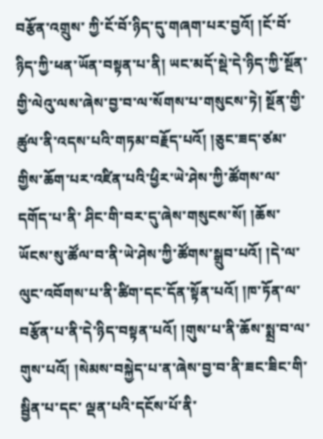བརྩོན་འགྲུས་ ཀྱི་ངོ་བོ་ཉིད་དུ་གཞག་པར་བྱའོ། །ངོ་བོ་ཉིད་ཀྱི་ཕན་ཡོན་བསྟན་པ་ནི། ཡང་མདོ་སྡེ་དེ་ཉིད་ཀྱི་སྔོན་གྱི་ལེའུ་ལས་ཞེས་བྱ་བ་ལ་སོགས་པ་གསུངས་ཏེ། སྔོན་གྱི་ཚུལ་ནི་འདས་པའི་གཏམ་བརྗོད་པའོ། །ཅུང་ཟད་ཙམ་གྱིས་ཆོག་པར་འཛིན་པའི་ཕྱིར་ཡེ་ཤེས་ཀྱི་ཚོགས་ལ་དགོད་པ་ནི་ ཤིང་གི་བར་དུ་ཞེས་གསུངས་སོ། །ཆོས་ཡོངས་སུ་ཚོལ་བ་ནི་ཡེ་ཤེས་ཀྱི་ཚོགས་སྒྲུབ་པའོ། །དེ་ལ་ལུང་འབོགས་པ་ནི་ཚིག་དང་དོན་སྟོན་པའོ། །ཁ་ཏོན་ལ་བརྩོན་པ་ནི་དེ་ཉིད་བསྟན་པའོ། །གུས་པ་ནི་ཆོས་སྨྲ་བ་ལ་གུས་པའོ། །སེམས་བསྐྱེད་པ་ན་ཞེས་བྱ་བ་ནི་ཟང་ཟིང་གི་སྦྱིན་པ་དང་ ལྡན་པའི་དངོས་པོ་ནི་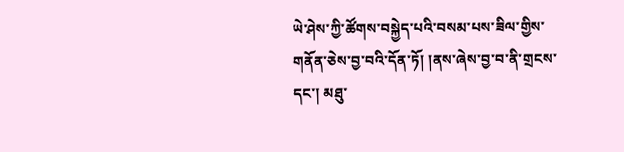ཡེ་ཤེས་ཀྱི་ཚོགས་བསྐྱེད་པའི་བསམ་པས་ཟིལ་གྱིས་གནོན་ཅེས་བྱ་བའི་དོན་ཏོ། །ནས་ཞེས་བྱ་བ་ནི་གྲངས་དང་། མཐུ་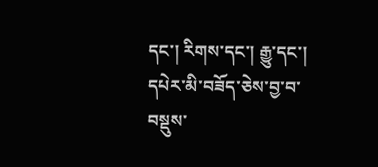དང་། རིགས་དང་། རྒྱུ་དང་། དཔེར་མི་བཟོད་ཅེས་བྱ་བ་བསྡུས་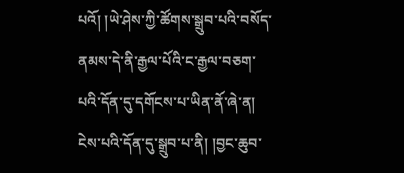པའོ། །ཡེ་ཤེས་ཀྱི་ཚོགས་སྒྲུབ་པའི་བསོད་ནམས་དེ་ནི་རྒྱལ་པོའི་ང་རྒྱལ་བཅག་ པའི་དོན་དུ་དགོངས་པ་ཡིན་ནོ་ཞེ་ན། ངེས་པའི་དོན་དུ་སྒྲུབ་པ་ནི། །བྱང་ཆུབ་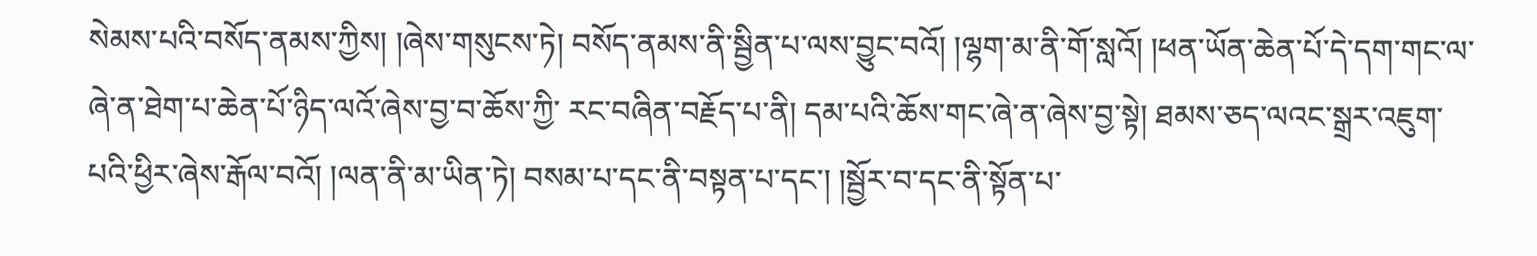སེམས་པའི་བསོད་ནམས་ཀྱིས། །ཞེས་གསུངས་ཏེ། བསོད་ནམས་ནི་སྦྱིན་པ་ལས་བྱུང་བའོ། །ལྷག་མ་ནི་གོ་སླའོ། །ཕན་ཡོན་ཆེན་པོ་དེ་དག་གང་ལ་ཞེ་ན་ཐེག་པ་ཆེན་པོ་ཉིད་ལའོ་ཞེས་བྱ་བ་ཆོས་ཀྱི་ རང་བཞིན་བརྗོད་པ་ནི། དམ་པའི་ཆོས་གང་ཞེ་ན་ཞེས་བྱ་སྟེ། ཐམས་ཅད་ལའང་སྒྲར་འཇུག་པའི་ཕྱིར་ཞེས་རྒོལ་བའོ། །ལན་ནི་མ་ཡིན་ཏེ། བསམ་པ་དང་ནི་བསྟན་པ་དང་། །སྦྱོར་བ་དང་ནི་སྟོན་པ་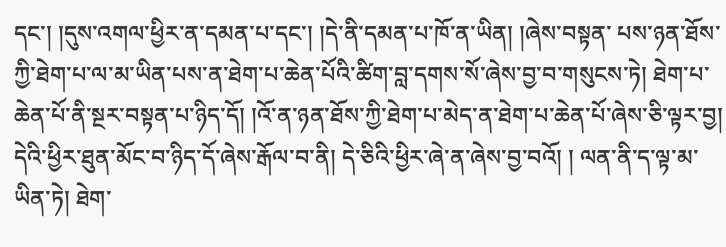དང་། །དུས་འགལ་ཕྱིར་ན་དམན་པ་དང་། །དེ་ནི་དམན་པ་ཁོ་ན་ཡིན། །ཞེས་བསྟན་ པས་ཉན་ཐོས་ཀྱི་ཐེག་པ་ལ་མ་ཡིན་པས་ན་ཐེག་པ་ཆེན་པོའི་ཚིག་བླ་དགས་སོ་ཞེས་བྱ་བ་གསུངས་ཏེ། ཐེག་པ་ཆེན་པོ་ནི་སྔར་བསྟན་པ་ཉིད་དོ། །འོ་ན་ཉན་ཐོས་ཀྱི་ཐེག་པ་མེད་ན་ཐེག་པ་ཆེན་པོ་ཞེས་ཅི་ལྟར་བྱ། དེའི་ཕྱིར་ཐུན་མོང་བ་ཉིད་དོ་ཞེས་རྒོལ་བ་ནི། དེ་ཅིའི་ཕྱིར་ཞེ་ན་ཞེས་བྱ་བའོ། ། ལན་ནི་ད་ལྟ་མ་ཡིན་ཏེ། ཐེག་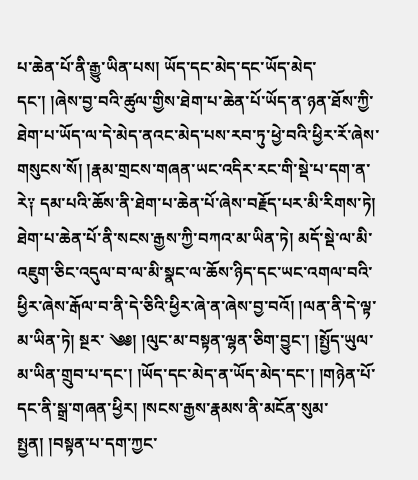པ་ཆེན་པོ་ནི་རྒྱུ་ཡིན་པས། ཡོད་དང་མེད་དང་ཡོད་མེད་དང་། །ཞེས་བྱ་བའི་ཚུལ་གྱིས་ཐེག་པ་ཆེན་པོ་ཡོད་ན་ཉན་ཐོས་ཀྱི་ཐེག་པ་ཡོད་ལ་དེ་མེད་ནའང་མེད་པས་རབ་ཏུ་ཕྱེ་བའི་ཕྱིར་རོ་ཞེས་གསུངས་སོ། །རྣམ་གྲངས་གཞན་ཡང་འདིར་རང་གི་སྡེ་པ་དག་ན་ རེ༑ དམ་པའི་ཆོས་ནི་ཐེག་པ་ཆེན་པོ་ཞེས་བརྗོད་པར་མི་རིགས་ཏེ། ཐེག་པ་ཆེན་པོ་ནི་སངས་རྒྱས་ཀྱི་བཀའ་མ་ཡིན་ཏེ། མདོ་སྡེ་ལ་མི་འཇུག་ཅིང་འདུལ་བ་ལ་མི་སྣང་ལ་ཆོས་ཉིད་དང་ཡང་འགལ་བའི་ཕྱིར་ཞེས་རྒོལ་བ་ནི་དེ་ཅིའི་ཕྱིར་ཞེ་ན་ཞེས་བྱ་བའོ། །ལན་ནི་དེ་ལྟ་མ་ཡིན་ཏེ། སྔར་ ༄༅། །ལུང་མ་བསྟན་ལྷན་ཅིག་བྱུང་། །སྤྱོད་ཡུལ་མ་ཡིན་གྲུབ་པ་དང་། །ཡོད་དང་མེད་ན་ཡོད་མེད་དང་། །གཉེན་པོ་དང་ནི་སྒྲ་གཞན་ཕྱིར། །སངས་རྒྱས་རྣམས་ནི་མངོན་སུམ་སྤྱན། །བསྟན་པ་དག་ཀྱང་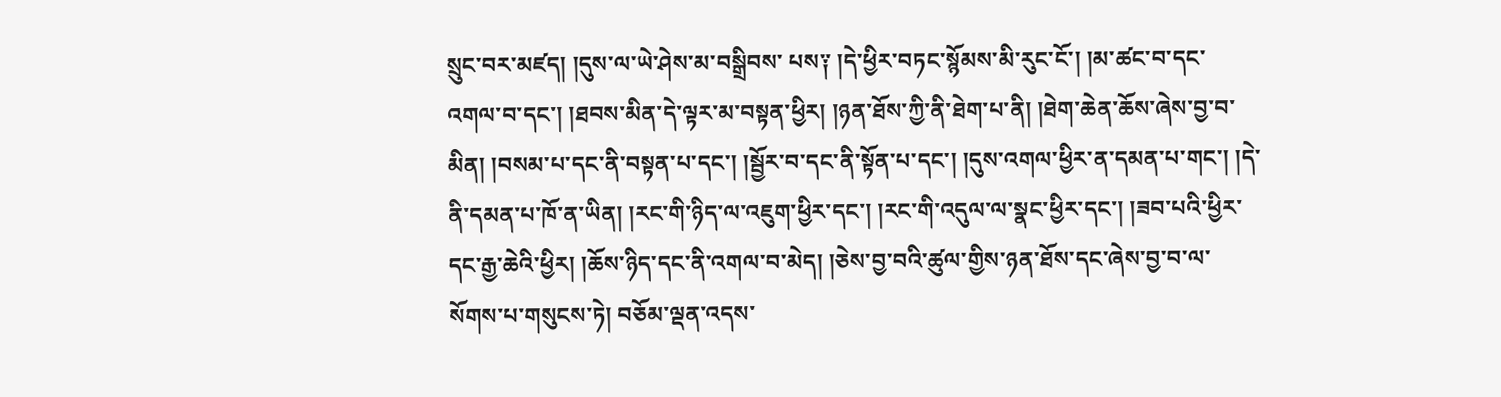སྲུང་བར་མཛད། །དུས་ལ་ཡེ་ཤེས་མ་བསྒྲིབས་ པས༑ །དེ་ཕྱིར་བཏང་སྙོམས་མི་རུང་ངོ་། །མ་ཚང་བ་དང་འགལ་བ་དང་། །ཐབས་མིན་དེ་ལྟར་མ་བསྟན་ཕྱིར། །ཉན་ཐོས་ཀྱི་ནི་ཐེག་པ་ནི། །ཐེག་ཆེན་ཆོས་ཞེས་བྱ་བ་མིན། །བསམ་པ་དང་ནི་བསྟན་པ་དང་། །སྦྱོར་བ་དང་ནི་སྟོན་པ་དང་། །དུས་འགལ་ཕྱིར་ན་དམན་པ་གང་། །དེ་ ནི་དམན་པ་ཁོ་ན་ཡིན། །རང་གི་ཉིད་ལ་འཇུག་ཕྱིར་དང་། །རང་གི་འདུལ་ལ་སྣང་ཕྱིར་དང་། །ཟབ་པའི་ཕྱིར་དང་རྒྱ་ཆེའི་ཕྱིར། །ཆོས་ཉིད་དང་ནི་འགལ་བ་མེད། །ཅེས་བྱ་བའི་ཚུལ་གྱིས་ཉན་ཐོས་དང་ཞེས་བྱ་བ་ལ་སོགས་པ་གསུངས་ཏེ། བཅོམ་ལྡན་འདས་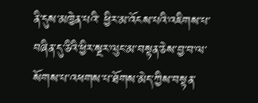ནི་དུས་མཁྱེན་པའི་ ཕྱིར་མ་འོངས་པའི་འཇིགས་པ་བཞིན་དུ་ཅིའི་ཕྱིར་སྔར་ལུང་མ་བསྟན་ཅེས་བྱ་བ་ལ་སོགས་པ་འཕགས་པ་ཐོགས་མེད་ཀྱིས་བསྟན་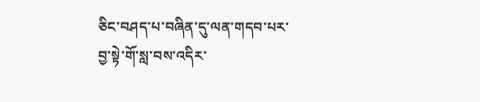ཅིང་བཤད་པ་བཞིན་དུ་ལན་གདབ་པར་བྱ་སྟེ་གོ་སླ་བས་འདིར་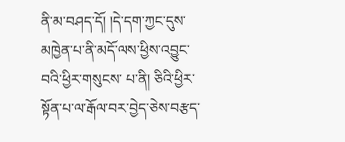ནི་མ་བཤད་དོ། །དེ་དག་ཀྱང་དུས་མཁྱེན་པ་ནི་མདོ་ལས་ཕྱིས་འབྱུང་བའི་ཕྱིར་གསུངས་ པ་ནི། ཅིའི་ཕྱིར་སྟོན་པ་ལ་རྒོལ་བར་བྱེད་ཅེས་བརྩད་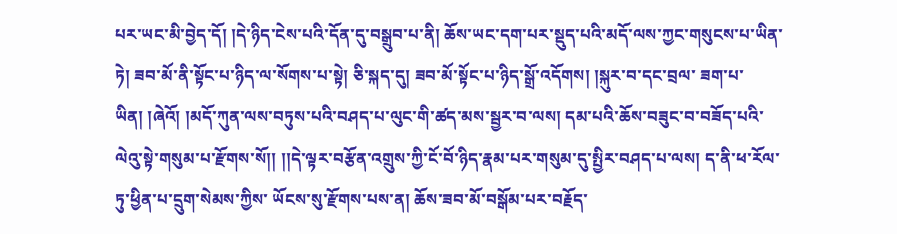པར་ཡང་མི་བྱེད་དོ། །དེ་ཉིད་ངེས་པའི་དོན་དུ་བསྒྲུབ་པ་ནི། ཆོས་ཡང་དག་པར་སྡུད་པའི་མདོ་ལས་ཀྱང་གསུངས་པ་ཡིན་ཏེ། ཟབ་མོ་ནི་སྟོང་པ་ཉིད་ལ་སོགས་པ་སྟེ། ཅི་སྐད་དུ། ཟབ་མོ་སྟོང་པ་ཉིད་སྒྲོ་འདོགས། །སྐུར་བ་དང་བྲལ་ ཟག་པ་ཡིན། །ཞེའོ། །མདོ་ཀུན་ལས་བཏུས་པའི་བཤད་པ་ལུང་གི་ཚད་མས་སྦྱར་བ་ལས། དམ་པའི་ཆོས་བཟུང་བ་བཟོད་པའི་ལེའུ་སྟེ་གསུམ་པ་རྫོགས་སོ།། །།དེ་ལྟར་བརྩོན་འགྲུས་ཀྱི་ངོ་བོ་ཉིད་རྣམ་པར་གསུམ་དུ་སྤྱིར་བཤད་པ་ལས། ད་ནི་ཕ་རོལ་ཏུ་ཕྱིན་པ་དྲུག་སེམས་ཀྱིས་ ཡོངས་སུ་རྫོགས་པས་ན། ཆོས་ཟབ་མོ་བསྒོམ་པར་བརྗོད་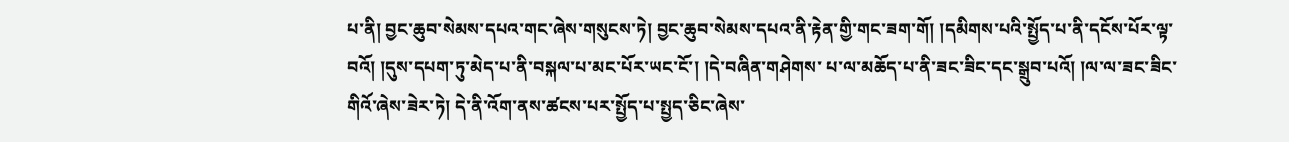པ་ནི། བྱང་ཆུབ་སེམས་དཔའ་གང་ཞེས་གསུངས་ཏེ། བྱང་ཆུབ་སེམས་དཔའ་ནི་རྟེན་གྱི་གང་ཟག་གོ། །དམིགས་པའི་སྤྱོད་པ་ནི་དངོས་པོར་ལྟ་བའོ། །དུས་དཔག་ཏུ་མེད་པ་ནི་བསྐལ་པ་མང་པོར་ཡང་ངོ་། །དེ་བཞིན་གཤེགས་ པ་ལ་མཆོད་པ་ནི་ཟང་ཟིང་དང་སྒྲུབ་པའོ། །ལ་ལ་ཟང་ཟིང་གིའོ་ཞེས་ཟེར་ཏེ། དེ་ནི་འོག་ནས་ཚངས་པར་སྤྱོད་པ་སྤྱད་ཅིང་ཞེས་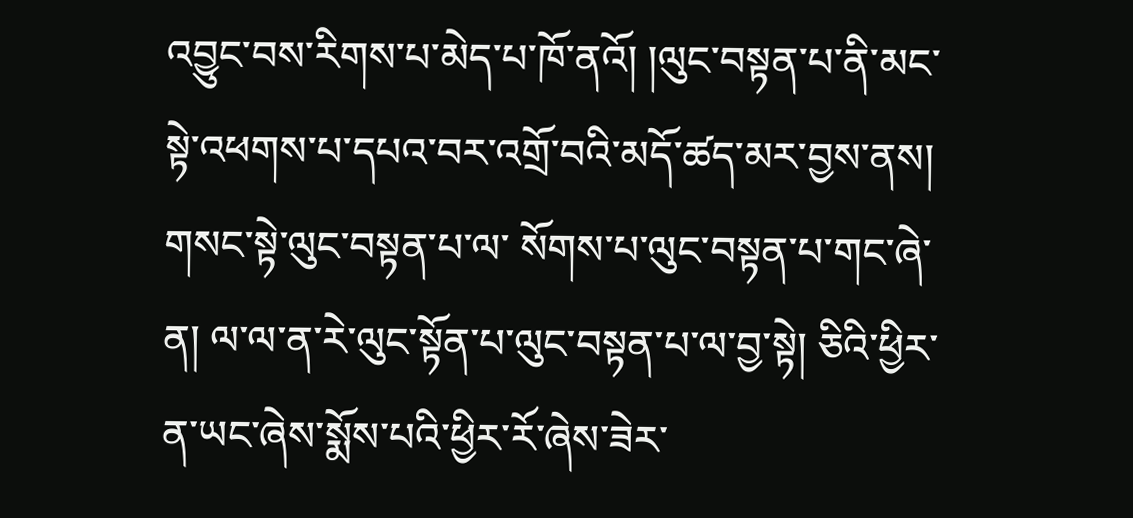འབྱུང་བས་རིགས་པ་མེད་པ་ཁོ་ནའོ། །ལུང་བསྟན་པ་ནི་མང་སྟེ་འཕགས་པ་དཔའ་བར་འགྲོ་བའི་མདོ་ཚད་མར་བྱས་ནས། གསང་སྟེ་ལུང་བསྟན་པ་ལ་ སོགས་པ་ལུང་བསྟན་པ་གང་ཞེ་ན། ལ་ལ་ན་རེ་ལུང་སྟོན་པ་ལུང་བསྟན་པ་ལ་བྱ་སྟེ། ཅིའི་ཕྱིར་ན་ཡང་ཞེས་སྨོས་པའི་ཕྱིར་རོ་ཞེས་ཟེར་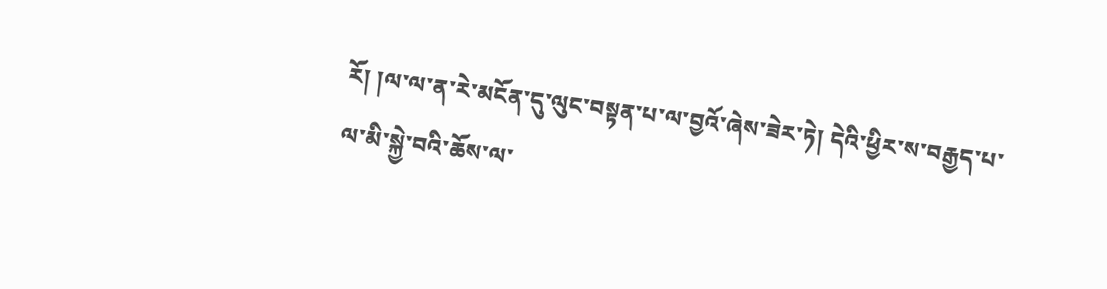རོ། །ལ་ལ་ན་རེ་མངོན་དུ་ལུང་བསྟན་པ་ལ་བྱའོ་ཞེས་ཟེར་ཏེ། དེའི་ཕྱིར་ས་བརྒྱད་པ་ལ་མི་སྐྱེ་བའི་ཆོས་ལ་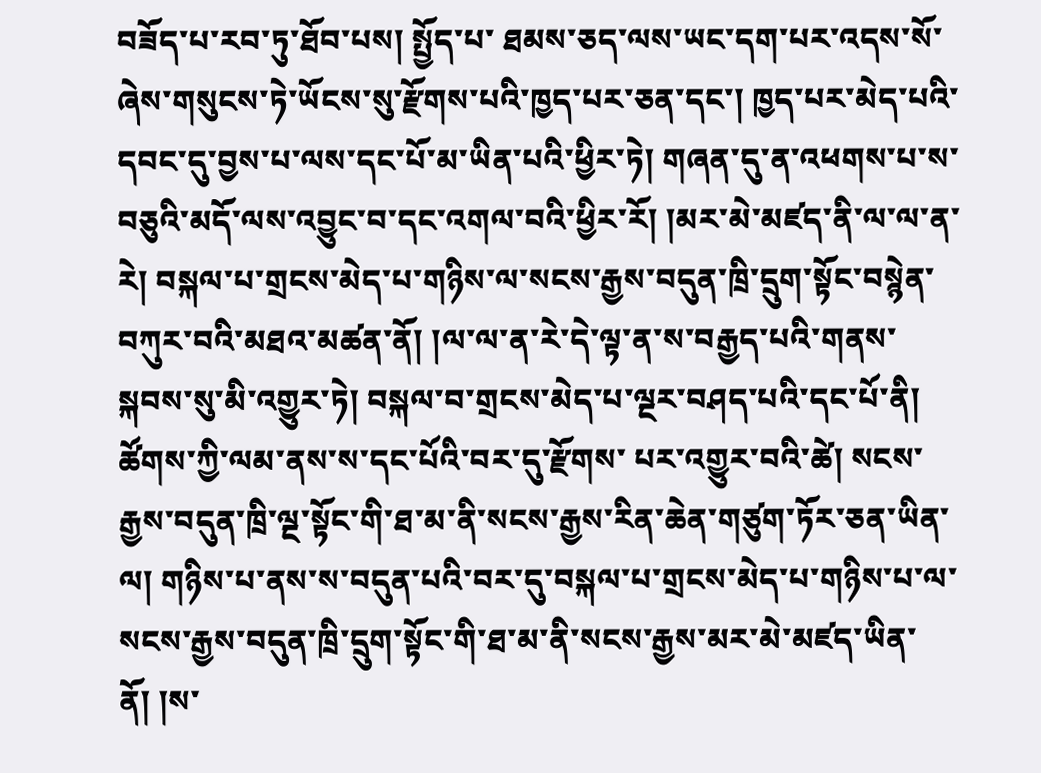བཟོད་པ་རབ་ཏུ་ཐོབ་པས། སྤྱོད་པ་ ཐམས་ཅད་ལས་ཡང་དག་པར་འདས་སོ་ཞེས་གསུངས་ཏེ་ཡོངས་སུ་རྫོགས་པའི་ཁྱད་པར་ཅན་དང་། ཁྱད་པར་མེད་པའི་དབང་དུ་བྱས་པ་ལས་དང་པོ་མ་ཡིན་པའི་ཕྱིར་ཏེ། གཞན་དུ་ན་འཕགས་པ་ས་བཅུའི་མདོ་ལས་འབྱུང་བ་དང་འགལ་བའི་ཕྱིར་རོ། །མར་མེ་མཛད་ནི་ལ་ལ་ན་རེ། བསྐལ་པ་གྲངས་མེད་པ་གཉིས་ལ་སངས་རྒྱས་བདུན་ཁྲི་དྲུག་སྟོང་བསྙེན་བཀུར་བའི་མཐའ་མཚན་ནོ། །ལ་ལ་ན་རེ་དེ་ལྟ་ན་ས་བརྒྱད་པའི་གནས་སྐབས་སུ་མི་འགྱུར་ཏེ། བསྐལ་བ་གྲངས་མེད་པ་ལྔར་བཤད་པའི་དང་པོ་ནི། ཚོགས་ཀྱི་ལམ་ནས་ས་དང་པོའི་བར་དུ་རྫོགས་ པར་འགྱུར་བའི་ཚེ། སངས་རྒྱས་བདུན་ཁྲི་ལྔ་སྟོང་གི་ཐ་མ་ནི་སངས་རྒྱས་རིན་ཆེན་གཙུག་ཏོར་ཅན་ཡིན་ལ། གཉིས་པ་ནས་ས་བདུན་པའི་བར་དུ་བསྐལ་པ་གྲངས་མེད་པ་གཉིས་པ་ལ་སངས་རྒྱས་བདུན་ཁྲི་དྲུག་སྟོང་གི་ཐ་མ་ནི་སངས་རྒྱས་མར་མེ་མཛད་ཡིན་ནོ། །ས་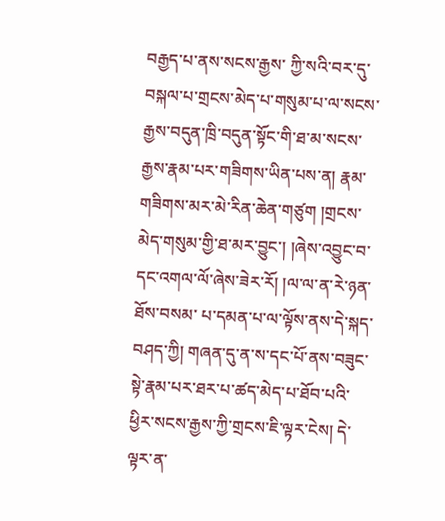བརྒྱད་པ་ནས་སངས་རྒྱས་ ཀྱི་སའི་བར་དུ་བསྐལ་པ་གྲངས་མེད་པ་གསུམ་པ་ལ་སངས་རྒྱས་བདུན་ཁྲི་བདུན་སྟོང་གི་ཐ་མ་སངས་རྒྱས་རྣམ་པར་གཟིགས་ཡིན་པས་ན། རྣམ་གཟིགས་མར་མེ་རིན་ཆེན་གཙུག །གྲངས་མེད་གསུམ་གྱི་ཐ་མར་བྱུང་། །ཞེས་འབྱུང་བ་དང་འགལ་ལོ་ཞེས་ཟེར་རོ། །ལ་ལ་ན་རེ་ཉན་ཐོས་བསམ་ པ་དམན་པ་ལ་ལྟོས་ནས་དེ་སྐད་བཤད་ཀྱི། གཞན་དུ་ན་ས་དང་པོ་ནས་བཟུང་སྟེ་རྣམ་པར་ཐར་པ་ཚད་མེད་པ་ཐོབ་པའི་ཕྱིར་སངས་རྒྱས་ཀྱི་གྲངས་ཇི་ལྟར་ངེས། དེ་ལྟར་ན་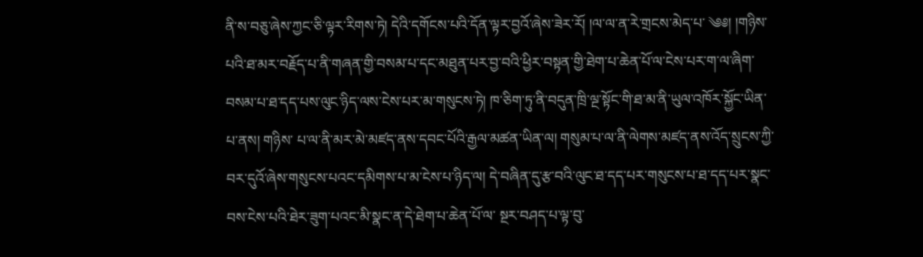ནི་ས་བཅུ་ཞེས་ཀྱང་ཅི་ལྟར་རིགས་ཏེ། དེའི་དགོངས་པའི་དོན་ལྟར་བྱའོ་ཞེས་ཟེར་རོ། །ལ་ལ་ན་རེ་གྲངས་མེད་པ་ ༄༅། །གཉིས་པའི་ཐ་མར་བརྗོད་པ་ནི་གཞན་གྱི་བསམ་པ་དང་མཐུན་པར་བྱ་བའི་ཕྱིར་བསྟན་གྱི་ཐེག་པ་ཆེན་པོ་ལ་ངེས་པར་ག་ལ་ཞིག་བསམ་པ་ཐ་དད་པས་ལུང་ཉིད་ལས་ངེས་པར་མ་གསུངས་ཏེ། ཁ་ཅིག་ཏུ་ནི་བདུན་ཁྲི་ལྔ་སྟོང་གི་ཐ་མ་ནི་ཡུལ་འཁོར་སྐྱོང་ཡིན་པ་ནས། གཉིས་ པ་ལ་ནི་མར་མེ་མཛད་ནས་དབང་པོའི་རྒྱལ་མཚན་ཡིན་ལ། གསུམ་པ་ལ་ནི་ལེགས་མཛད་ནས་འོད་སྲུངས་ཀྱི་བར་དུའོ་ཞེས་གསུངས་པའང་དམིགས་པ་མ་ངེས་པ་ཉིད་ལ། དེ་བཞིན་དུ་རྩ་བའི་ལུང་ཐ་དད་པར་གསུངས་པ་ཐ་དད་པར་སྣང་བས་ངེས་པའི་ཐེར་ཟུག་པའང་མི་སྣང་ན་དེ་ཐེག་པ་ཆེན་པོ་ལ་ སྔར་བཤད་པ་ལྟ་བུ་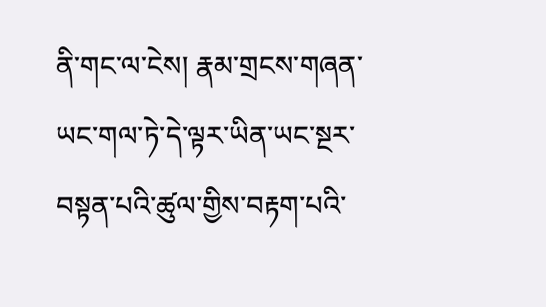ནི་གང་ལ་ངེས། རྣམ་གྲངས་གཞན་ཡང་གལ་ཏེ་དེ་ལྟར་ཡིན་ཡང་སྔར་བསྟན་པའི་ཚུལ་གྱིས་བརྟག་པའི་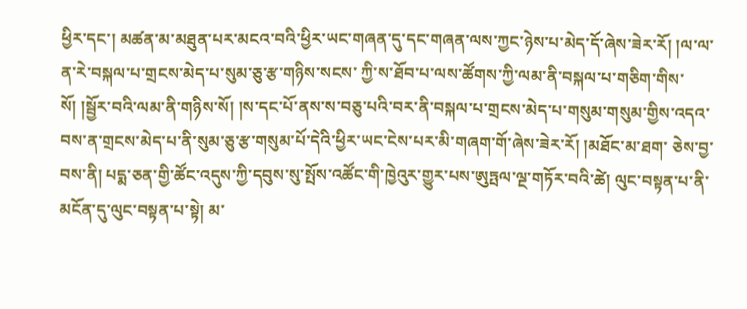ཕྱིར་དང་། མཚན་མ་མཐུན་པར་མངའ་བའི་ཕྱིར་ཡང་གཞན་དུ་དང་གཞན་ལས་ཀྱང་ཉེས་པ་མེད་དོ་ཞེས་ཟེར་རོ། །ལ་ལ་ན་རེ་བསྐལ་པ་གྲངས་མེད་པ་སུམ་ཅུ་རྩ་གཉིས་སངས་ ཀྱི་ས་ཐོབ་པ་ལས་ཚོགས་ཀྱི་ལམ་ནི་བསྐལ་པ་གཅིག་གིས་སོ། །སྦྱོར་བའི་ལམ་ནི་གཉིས་སོ། །ས་དང་པོ་ནས་ས་བཅུ་པའི་བར་ནི་བསྐལ་པ་གྲངས་མེད་པ་གསུམ་གསུམ་གྱིས་འདའ་བས་ན་གྲངས་མེད་པ་ནི་སུམ་ཅུ་རྩ་གསུམ་པོ་དེའི་ཕྱིར་ཡང་ངེས་པར་མི་གཞག་གོ་ཞེས་ཟེར་རོ། །མཐོང་མ་ཐག་ ཅེས་བྱ་བས་ནི། པདྨ་ཅན་གྱི་ཚོང་འདུས་ཀྱི་དབུས་སུ་སྤོས་འཚོང་གི་ཁྱེའུར་གྱུར་པས་ཨུཏྤལ་ལྔ་གཏོར་བའི་ཚེ། ལུང་བསྟན་པ་ནི་མངོན་དུ་ལུང་བསྟན་པ་སྟེ། མ་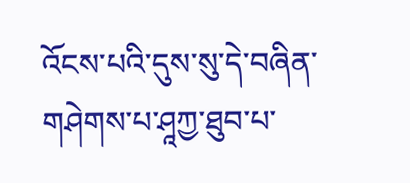འོངས་པའི་དུས་སུ་དེ་བཞིན་གཤེགས་པ་ཤཱཀྱ་ཐུབ་པ་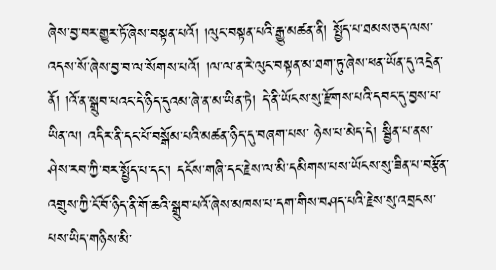ཞེས་བྱ་བར་གྱུར་ཏོ་ཞེས་བསྟན་པའོ། །ལུང་བསྟན་པའི་རྒྱུ་མཚན་ནི། སྤྱོད་པ་ཐམས་ཅད་ལས་འདས་སོ་ཞེས་བྱ་བ་ལ་སོགས་པའོ། །ལ་ལ་ན་རེ་ལུང་བསྟན་མ་ཐག་ཏུ་ཞེས་ཕན་ཡོན་དུ་འདྲེན་ནོ། །འོ་ན་སྒྲུབ་པའང་དེ་ཉིད་དུའམ་ཞེ་ན་མ་ཡིན་ཏེ། དེ་ནི་ཡོངས་སུ་རྫོགས་པའི་དབང་དུ་བྱས་པ་ཡིན་ལ། འདིར་ནི་དང་པོ་བསྒོམ་པའི་མཚན་ཉིད་དུ་བཞག་པས་ ཉེས་པ་མེད་དེ། སྦྱིན་པ་ནས་ཤེས་རབ་ཀྱི་བར་སྤྱོད་པ་དང་། དངོས་གཞི་དང་རྗེས་ལ་མི་དམིགས་པས་ཡོངས་སུ་ཟིན་པ་བརྩོན་འགྲུས་ཀྱི་ངོ་བོ་ཉིད་ནི་གོ་ཆའི་སྒྲུབ་པའོ་ཞེས་མཁས་པ་དག་གིས་བཤད་པའི་རྗེས་སུ་འབྲངས་པས་ཡིད་གཉིས་མི་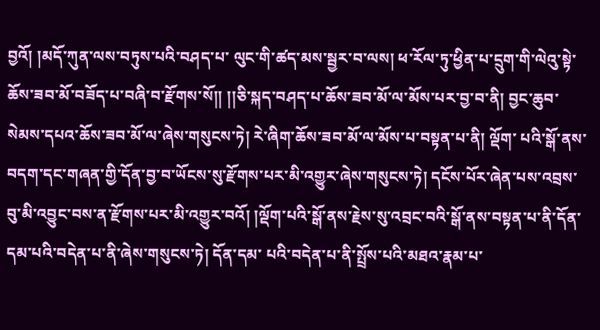བྱའོ། །མདོ་ཀུན་ལས་བཏུས་པའི་བཤད་པ་ ལུང་གི་ཚད་མས་སྦྱར་བ་ལས། ཕ་རོལ་ཏུ་ཕྱིན་པ་དྲུག་གི་ལེའུ་སྟེ་ཆོས་ཟབ་མོ་བཟོད་པ་བཞི་བ་རྫོགས་སོ།། །།ཅི་སྐད་བཤད་པ་ཆོས་ཟབ་མོ་ལ་མོས་པར་བྱ་བ་ནི། བྱང་ཆུབ་སེམས་དཔའ་ཆོས་ཟབ་མོ་ལ་ཞེས་གསུངས་ཏེ། རེ་ཞིག་ཆོས་ཟབ་མོ་ལ་མོས་པ་བསྟན་པ་ནི། ལྡོག་ པའི་སྒོ་ནས་བདག་དང་གཞན་གྱི་དོན་བྱ་བ་ཡོངས་སུ་རྫོགས་པར་མི་འགྱུར་ཞེས་གསུངས་ཏེ། དངོས་པོར་ཞེན་པས་འབྲས་བུ་མི་འབྱུང་བས་ན་རྫོགས་པར་མི་འགྱུར་བའོ། །ལྡོག་པའི་སྒོ་ནས་རྗེས་སུ་འབྲང་བའི་སྒོ་ནས་བསྟན་པ་ནི་དོན་དམ་པའི་བདེན་པ་ནི་ཞེས་གསུངས་ཏེ། དོན་དམ་ པའི་བདེན་པ་ནི་སྤྲོས་པའི་མཐའ་རྣམ་པ་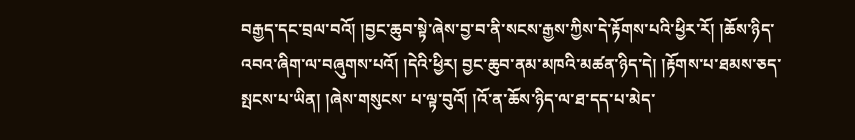བརྒྱད་དང་བྲལ་བའོ། །བྱང་ཆུབ་སྟེ་ཞེས་བྱ་བ་ནི་སངས་རྒྱས་ཀྱིས་དེ་རྟོགས་པའི་ཕྱིར་རོ། །ཆོས་ཉིད་འབའ་ཞིག་ལ་བཞུགས་པའོ། །དེའི་ཕྱིར། བྱང་ཆུབ་ནམ་མཁའི་མཚན་ཉིད་དེ། །རྟོགས་པ་ཐམས་ཅད་སྤངས་པ་ཡིན། །ཞེས་གསུངས་ པ་ལྟ་བུའོ། །འོ་ན་ཆོས་ཉིད་ལ་ཐ་དད་པ་མེད་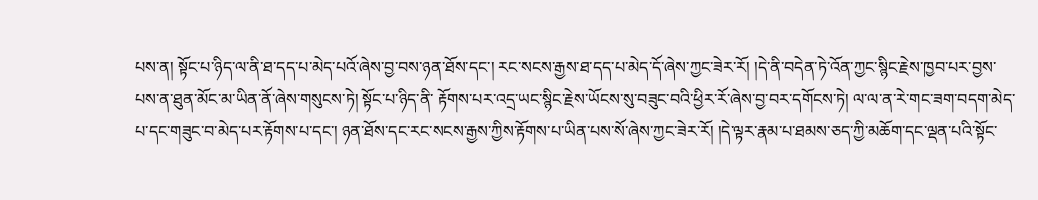པས་ན། སྟོང་པ་ཉིད་ལ་ནི་ཐ་དད་པ་མེད་པའོ་ཞེས་བྱ་བས་ཉན་ཐོས་དང་། རང་སངས་རྒྱས་ཐ་དད་པ་མེད་དོ་ཞེས་ཀྱང་ཟེར་རོ། །དེ་ནི་བདེན་ཏེ་འོན་ཀྱང་སྙིང་རྗེས་ཁྱབ་པར་བྱས་པས་ན་ཐུན་མོང་མ་ཡིན་ནོ་ཞེས་གསུངས་ཏེ། སྟོང་པ་ཉིད་ནི་ རྟོགས་པར་འདྲ་ཡང་སྙིང་རྗེས་ཡོངས་སུ་བཟུང་བའི་ཕྱིར་རོ་ཞེས་བྱ་བར་དགོངས་ཏེ། ལ་ལ་ན་རེ་གང་ཟག་བདག་མེད་པ་དང་གཟུང་བ་མེད་པར་རྟོགས་པ་དང་། ཉན་ཐོས་དང་རང་སངས་རྒྱས་ཀྱིས་རྟོགས་པ་ཡིན་པས་སོ་ཞེས་ཀྱང་ཟེར་རོ། །དེ་ལྟར་རྣམ་པ་ཐམས་ཅད་ཀྱི་མཆོག་དང་ལྡན་པའི་སྟོང་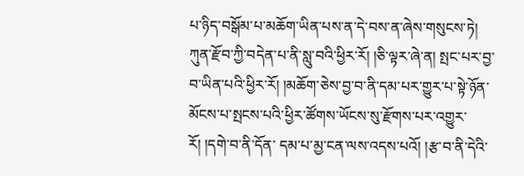པ་ཉིད་བསྒོམ་པ་མཆོག་ཡིན་པས་ན་དེ་བས་ན་ཞེས་གསུངས་ཏེ། ཀུན་རྫོབ་ཀྱི་བདེན་པ་ནི་སླུ་བའི་ཕྱིར་རོ། །ཅི་ལྟར་ཞེ་ན། སྤང་པར་བྱ་བ་ཡིན་པའི་ཕྱིར་རོ། །མཆོག་ཅེས་བྱ་བ་ནི་དམ་པར་གྱུར་པ་སྟེ་ཉོན་མོངས་པ་སྤངས་པའི་ཕྱིར་ཚོགས་ཡོངས་སུ་རྫོགས་པར་འགྱུར་རོ། །དགེ་བ་ནི་དོན་ དམ་པ་མྱ་ངན་ལས་འདས་པའོ། །རྩ་བ་ནི་དེའི་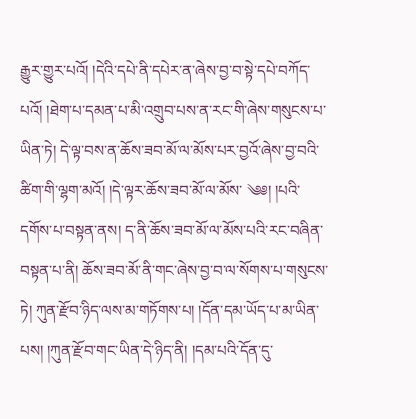རྒྱུར་གྱུར་པའོ། །དེའི་དཔེ་ནི་དཔེར་ན་ཞེས་བྱ་བ་སྟེ་དཔེ་བཀོད་པའོ། །ཐེག་པ་དམན་པ་མི་འགྲུབ་པས་ན་རང་གི་ཞེས་གསུངས་པ་ཡིན་ཏེ། དེ་ལྟ་བས་ན་ཆོས་ཟབ་མོ་ལ་མོས་པར་བྱའོ་ཞེས་བྱ་བའི་ཚིག་གི་ལྷག་མའོ། །དེ་ལྟར་ཆོས་ཟབ་མོ་ལ་མོས་ ༄༅། །པའི་དགོས་པ་བསྟན་ནས། ད་ནི་ཆོས་ཟབ་མོ་ལ་མོས་པའི་རང་བཞིན་བསྟན་པ་ནི། ཆོས་ཟབ་མོ་ནི་གང་ཞེས་བྱ་བ་ལ་སོགས་པ་གསུངས་ཏེ། ཀུན་རྫོབ་ཉིད་ལས་མ་གཏོགས་པ། །དོན་དམ་ཡོད་པ་མ་ཡིན་པས། །ཀུན་རྫོབ་གང་ཡིན་དེ་ཉིད་ནི། །དམ་པའི་དོན་དུ་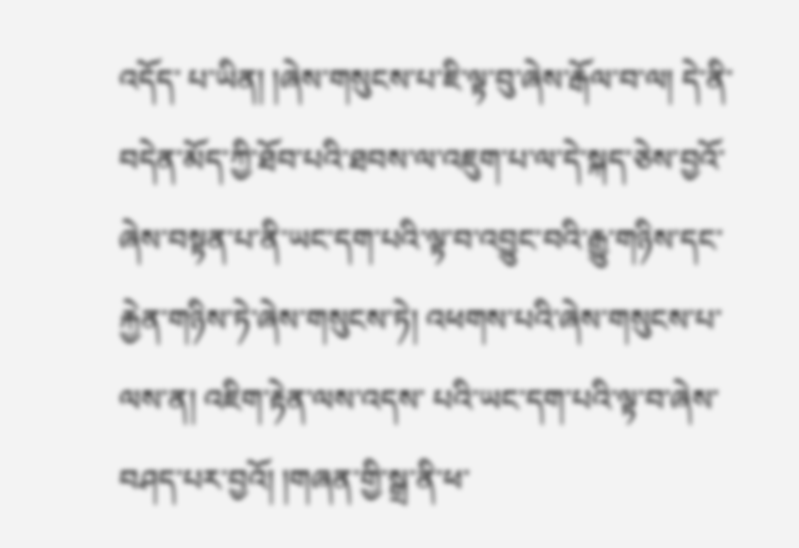འདོད་ པ་ཡིན། །ཞེས་གསུངས་པ་ཇི་ལྟ་བུ་ཞེས་རྒོལ་བ་ལ། དེ་ནི་བདེན་མོད་ཀྱི་ཐོབ་པའི་ཐབས་ལ་འཇུག་པ་ལ་དེ་སྐད་ཅེས་བྱའོ་ཞེས་བསྟན་པ་ནི་ཡང་དག་པའི་ལྟ་བ་འབྱུང་བའི་རྒྱུ་གཉིས་དང་རྐྱེན་གཉིས་ཏེ་ཞེས་གསུངས་ཏེ། འཕགས་པའི་ཞེས་གསུངས་པ་ལས་ན། འཇིག་རྟེན་ལས་འདས་ པའི་ཡང་དག་པའི་ལྟ་བ་ཞེས་བཤད་པར་བྱའོ། །གཞན་གྱི་སྒྲ་ནི་ཕ་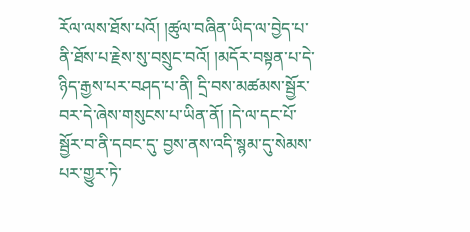རོལ་ལས་ཐོས་པའོ། །ཚུལ་བཞིན་ཡིད་ལ་བྱེད་པ་ནི་ཐོས་པ་རྗེས་སུ་བསྲུང་བའོ། །མདོར་བསྟན་པ་དེ་ཉིད་རྒྱས་པར་བཤད་པ་ནི། དྲི་བས་མཚམས་སྦྱོར་བར་དེ་ཞེས་གསུངས་པ་ཡིན་ནོ། །དེ་ལ་དང་པོ་སྦྱོར་བ་ནི་དབང་དུ་ བྱས་ནས་འདི་སྙམ་དུ་སེམས་པར་གྱུར་ཏེ་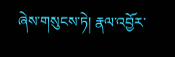ཞེས་གསུངས་ཏེ། རྣལ་འབྱོར་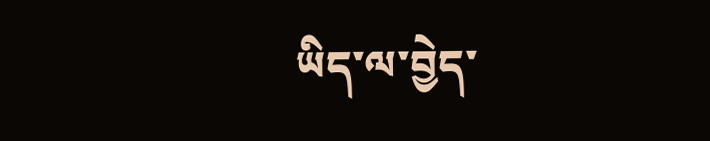ཡིད་ལ་བྱེད་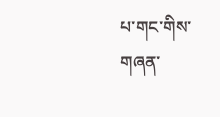པ་གང་གིས་གཞན་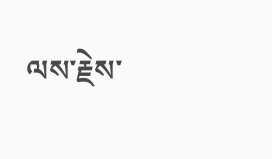ལས་རྗེས་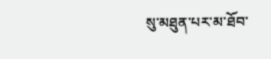སུ་མཐུན་པར་མ་ཐོབ་